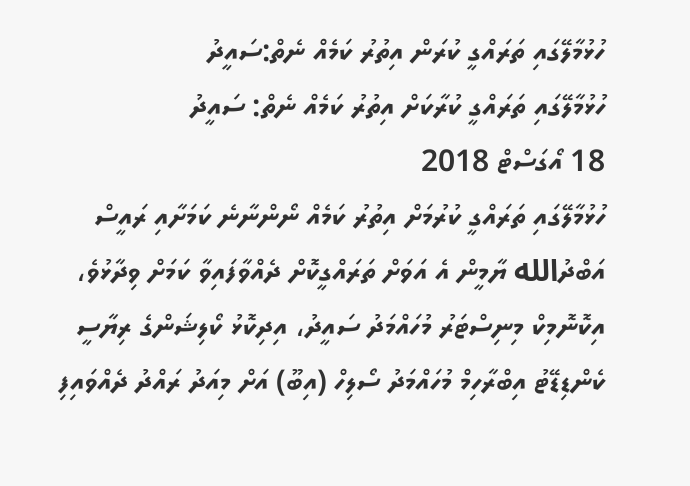ހުޅުމާލޭގައި ތަރައްގީ ކުރަން އިތުރު ކަމެއް ނެތް:ސައީދު
ހުޅުމާލޭގައި ތަރައްގީ ކުރާކަށް އިތުރު ކަމެއް ނެތް: ސައީދު
18 އޯގަސްޓް 2018
ހުޅުމާލޭގައި ތަރައްގީ ކުރުމަށް އިތުރު ކަމެއް ނޯންނާނެ ކަމަށާއި ރައީސް އަބްދުالله ޔާމީން އެ އަވަށް ތަރައްގީކޮށް ދެއްވާފައިވާ ކަމަށް ވިދާޅުވެ، އިކޮނޮމިކް މިނިސްޓަރު މުހައްމަދު ސައީދު، އިދިކޮޅު ކޯލިޝަންގެ ރިޔާސީ ކެންޑިޑޭޓު އިބްރާހިމް މުހައްމަދު ސޯލިހް (އިބޫ) އަށް މިއަދު ރައްދު ދެއްވައިފި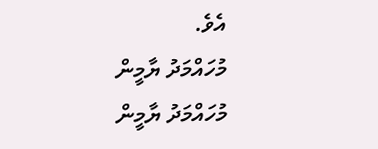އެވެ.
މުހައްމަދު ޔާމީން މުހައްމަދު ޔާމީން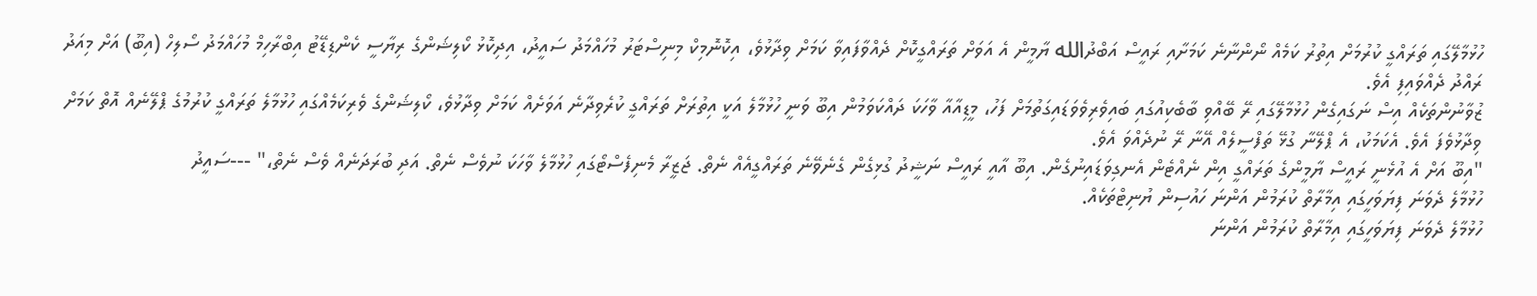ހުޅުމާލޭގައި ތަރައްގީ ކުރުމަށް އިތުރު ކަމެއް ނޯންނާނެ ކަމަށާއި ރައީސް އަބްދުالله ޔާމީން އެ އަވަށް ތަރައްގީކޮށް ދެއްވާފައިވާ ކަމަށް ވިދާޅުވެ، އިކޮނޮމިކް މިނިސްޓަރު މުހައްމަދު ސައީދު، އިދިކޮޅު ކޯލިޝަންގެ ރިޔާސީ ކެންޑިޑޭޓު އިބްރާހިމް މުހައްމަދު ސޯލިހް (އިބޫ) އަށް މިއަދު ރައްދު ދެއްވައިފި އެވެ.
ޒުވާނުންތަކެއް އިސް ނަގައިގެން ހުޅުމާލޭގައި ރޭ ބޭއްވި ބާބެކިއުގައި ބައިވެރިވެވަޑައިގަތުމަށް ފަހު، މީޑިއާއާ ވާހަކަ ދައްކަވަމުން އިބޫ ވަނީ ހުޅުމާލެ އަކީ އިތުރަށް ތަރައްގީ ކުރެވިދާނެ އަވަށެއް ކަމަށް ވިދާޅުވެ، ކޯލިޝަންގެ ވެރިކަމެއްގައި ހުޅުމާލެ ތަރައްގީ ކުރުމުގެ ޕްލޭނެއް އޮތް ކަމަށް ވިދާޅުވެފަ އެވެ. އެކަމަކު، އެ ޕްލޭނާ ގުޅޭ ތަފްސީލެއް އޭނާ ރޭ ނުދެއްވަ އެވެ.
"އިބޫ އަށް އެ އުޅެނީ ރައީސް ޔާމީންގެ ތަރައްގީ އިން ނެއްޓެން އެނގިވަޑައިނުގެން. އިބޫ އާއީ ރައީސް ނަޝީދު ގުޅިގެން ގެނެވޭނެ ތަރައްގީއެއް ނެތް. ޖަޒީރާ މެނިފެސްޓޯގައި ހުޅުމާލެ ވާހަކަ ނުވެސް ނެތް. އަދި ބުރަދަނެއް ވެސް ނެތް،" ---ސައީދު
ހުޅުމާލެ ދެވަނަ ފިޔަވަހީގައި އިމާރާތް ކުރަމުން އަންނަ ހައުސިން ޔުނިޓްތަކެއް.
ހުޅުމާލެ ދެވަނަ ފިޔަވަހީގައި އިމާރާތް ކުރަމުން އަންނަ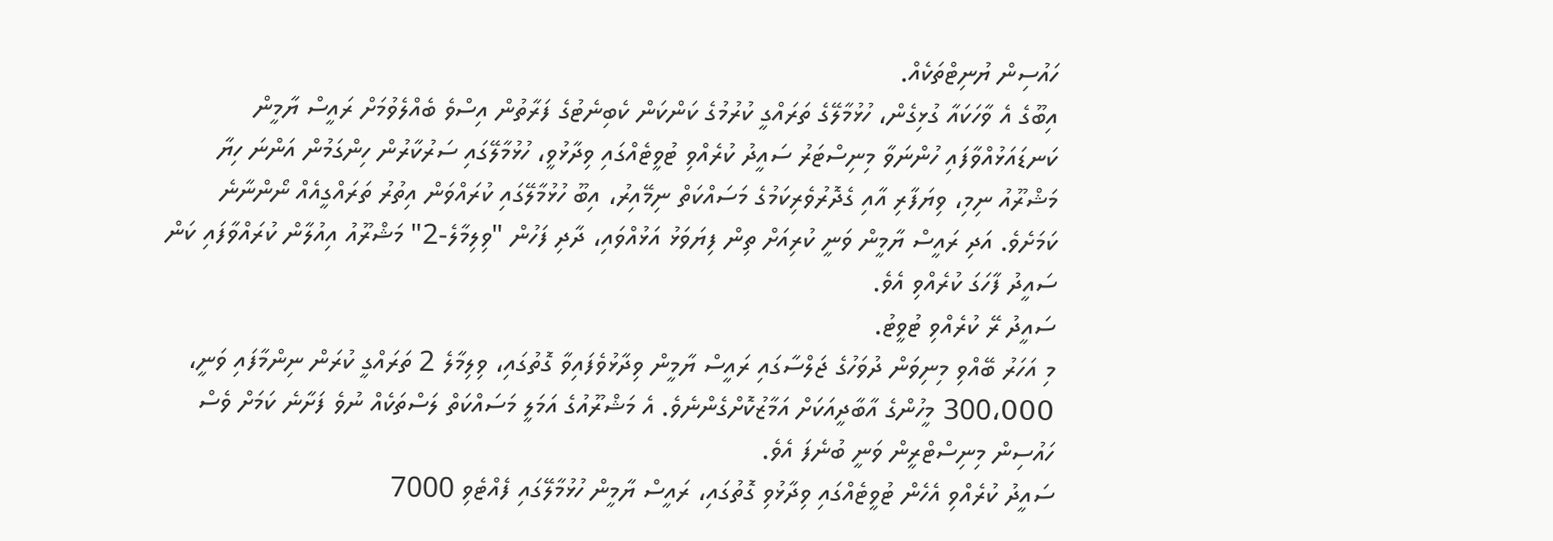ހައުސިން ޔުނިޓްތަކެއް.
އިބޫގެ އެ ވާހަކައާ ގުޅިގެން، ހުޅުމާލޭގެ ތަރައްގީ ކުރުމުގެ ކަންކަން ކެބިނެޓުގެ ފަރާތުން އިސްވެ ބެއްލެވުމަށް ރައީސް ޔާމީން ކަނޑައަޅުއްވާފައި ހުންނަވާ މިނިސްޓަރު ސައީދު ކުރެއްވި ޓުވީޓެއްގައި ވިދާޅުވީ، ހުޅުމާލޭގައި ސަރުކާރުން ހިންގަމުން އަންނަ ހިޔާ މަޝްރޫއު ނިމި، ވިޔަފާރި އާއި ގެދޮރުވެރިކަމުގެ މަސައްކަތް ނިމޭއިރު، އިބޫ ހުޅުމާލޭގައި ކުރައްވަން އިތުރު ތަރައްގީއެއް ނޯންނާނެ ކަމަށެވެ. އަދި ރައީސް ޔާމީން ވަނީ ކުރިއަށް ތިން ފިޔަވަޅު އަޅުއްވައި، ދާދި ފަހުން "ވިލިމާލެ-2" މަޝްރޫއު އިއުލާން ކުރައްވާފައި ކަން ސައީދު ފާހަގަ ކުރެއްވި އެވެ.
ސައީދު ރޭ ކުރެއްވި ޓުވީޓު.
މި އަހަރު ބޭއްވި މިނިވަން ދުވަހުގެ ޖަލްސާގައި ރައީސް ޔާމީން ވިދާޅުވެފައިވާ ގޮތުގައި، ވިލިމާލެ 2 ތަރައްގީ ކުރަން ނިންމާފައި ވަނީ، 300،000 މީހުންގެ އާބާދީއަކަށް އަމާޒުކޮށްގެންނެވެ. އެ މަޝްރޫއުގެ އަމަލީ މަސައްކަތް ލަސްތަކެއް ނުވެ ފަށާނެ ކަމަށް ވެސް ހައުސިން މިނިސްޓްރީން ވަނީ ބުނެފަ އެވެ.
ސައީދު ކުރެއްވި އެހެން ޓުވީޓެއްގައި ވިދާޅުވި ގޮތުގައި، ރައީސް ޔާމީން ހުޅުމާލޭގައި ފެއްޓެވި 7000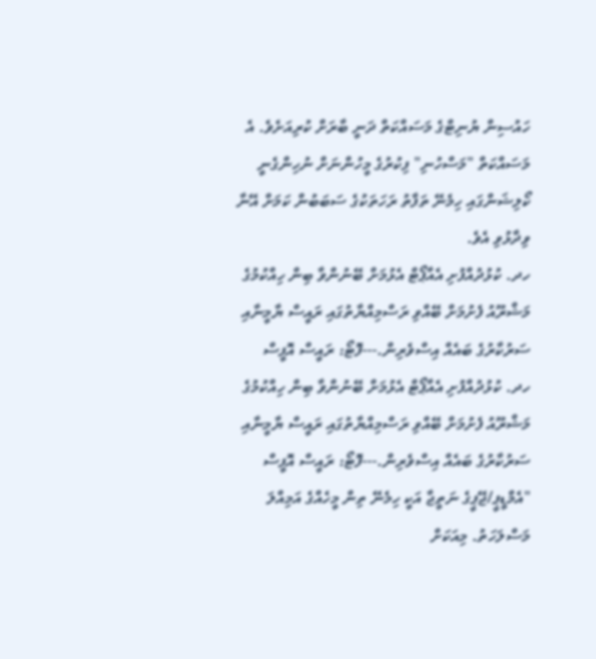ހައުސިން ޔުނިޓްގެ މަސައްކަތް ދަނީ ބާރަށް ކުރިއަށެވެ. އެ މަސައްކަތް "މަސްހުނި" ފިކުރުގެ މީހުންނަށް ނުހިންގެނީ ކޯލިޝަންގައި ހިމެނޭ ތަފާތު ރަހަތަކުގެ ސަބަބުން ކަމަށް އޭނާ ވިދާޅުވި އެވެ.
ހދ. ކުޅުދުއްފުށި އެއާޕޯޓް އެޅުމަށް ބޭނުންވާ ބިން ހިއްކުމުގެ މަޝްރޫއު ފެށުމަށް ބޭއްވި ރަސްމިއްޔާތުގައި ރައީސް ޔާމީނާއި ސަރުކާރުގެ ބައެއް އިސްވެރިން.---ފޮޓޯ: ރައީސް އޮފީސް
ހދ. ކުޅުދުއްފުށި އެއާޕޯޓް އެޅުމަށް ބޭނުންވާ ބިން ހިއްކުމުގެ މަޝްރޫއު ފެށުމަށް ބޭއްވި ރަސްމިއްޔާތުގައި ރައީސް ޔާމީނާއި ސަރުކާރުގެ ބައެއް އިސްވެރިން.---ފޮޓޯ: ރައީސް އޮފީސް
"އެމްޑީޕީ/ޖޭޕީގެ ނަތީޖާ އަކީ ހިމެނޭ ތިން މީހެއްގެ އަމިއްލަ މަސްލަހަތު. މިއަކަށް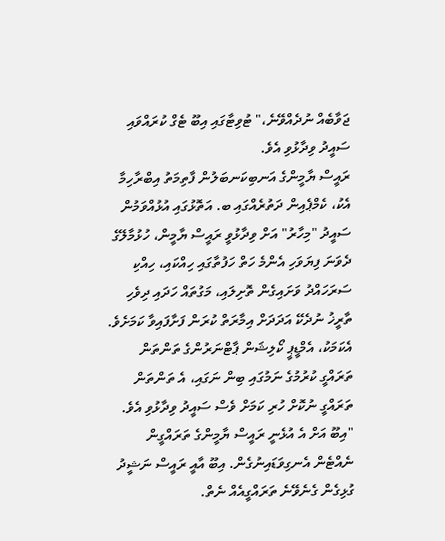ޖަވާބެއް ނުދެއްވޭނެ،" ޓުވިޓާގައި އިބޫ ޓެގް ކުރައްވައި ސައީދު ވިދާޅުވި އެވެ.
ރައީސް ޔާމީންގެ އަނބިކަނބަލުން ފާތިމަތު އިބްރާހިމާ އެކު، ކެމްޕެއިން ދަތުރެއްގައި ބ. އަތޮޅުގައި އުޅުއްވަމުން ސައީދު "މިހާރު" އަށް ވިދާޅުވީ ރައީސް ޔާމީން، ހުޅުމާލޭގެ ދެވަނަ ފިޔަވަހި އެންމެ ހަތް ހަފުތާގައި ހިއްކައި، ހިއްކި ސަރަހައްދު ވަށައިގެން ތޮށިލައި، މަގުތައް ހަދައި ދިވެހި ތާރީޚު ނުދެކޭ އަދަދަށް އިމާރަތް ކުރަން ފަށާފައިވާ ކަމަށެވެ. އެކަމަކު، އެމްޑީޕީ ކޯލިޝަން ޕާޓްނަރުންގެ ތަންތަން ތަރައްގީ ކުރުމުގެ ނަމުގައި ބިން ނަގައި، އެ ތަންތަން ތަރައްގީ ނުކޮށް ހުރި ކަމަށް ވެސް ސައީދު ވިދާޅުވި އެވެ.
"އިބޫ އަށް އެ އުޅެނީ ރައީސް ޔާމީންގެ ތަރައްގީން ނެއްޓެން އެނގިވަޑައިނުގެން. އިބޫ އާއީ ރައީސް ނަޝީދު ގުޅިގެން ގެނެވޭނެ ތަރައްގީއެއް ނެތް.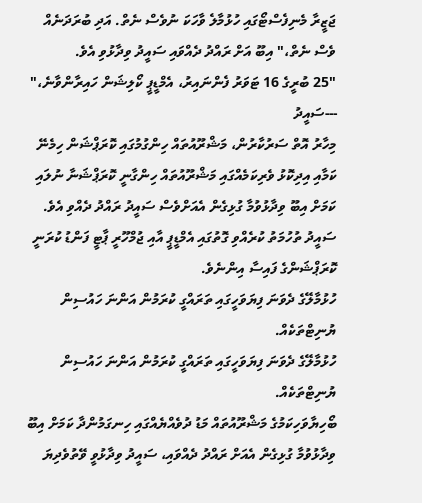ޖަޒީރާ މެނިފެސްޓޯގައި ހުޅުމާލެ ވާހަކަ ނުވެސް ނެތް. އަދި ބުރަދަނެއް ވެސް ނެތް،" އިބޫ އަށް ރައްދު ދެއްވައި ސައީދު ވިދާޅުވި އެވެ.
"25 ބުރީގެ 16 ޓަވަރު ފެންނައިރު، އެމްޑީޕީ ކޯލިޝަން ހައިރާންވާނެ،" ---ސައީދު
މިހާރު އޮތް ސަރުކާރުން، މަޝްރޫއުތައް ހިންގުމުގައި ކޮރަޕްޝަން ހިމެނޭ ކަމާއި އިދިކޮޅު ވެރިކަމެއްގައި މަޝްރޫއުތައް ހިންގާނީ ކޮރަޕްޝަނާ ނުލައި ކަމަށް އިބޫ ވިދާޅުވުމާ ގުޅިގެން އެއަށްވެސް ސައީދު ރައްދު ދެއްވި އެވެ. ސައީދު ތުހުމަތު ކުރެއްވި ގޮތުގައި އެމްޑީޕީ އާއި ޖުމްހޫރީ ޕާޓީ ފަންޑު ކުރަނީ ކޮރަޕްޝަންގެ ފައިސާ އިންނެވެ.
ހުޅުމާލޭގެ ދެވަނަ ފިޔަވަހީގައި ތަރައްގީ ކުރަމުން އަންނަ ހައުސިން ޔުނިޓްތަކެއް.
ހުޅުމާލޭގެ ދެވަނަ ފިޔަވަހީގައި ތަރައްގީ ކުރަމުން އަންނަ ހައުސިން ޔުނިޓްތަކެއް.
ބޯހިޔާވަހިކަމުގެ މަޝްރޫއުތައް މަޑު ދުވެއްޔެއްގައި ހިނގަމުންދާ ކަމަށް އިބޫ ވިދާޅުވުމާ ގުޅިގެން އެއަށް ރައްދު ދެއްވައި، ސައީދު ވިދާޅުވީ ވޭތުވެދިޔަ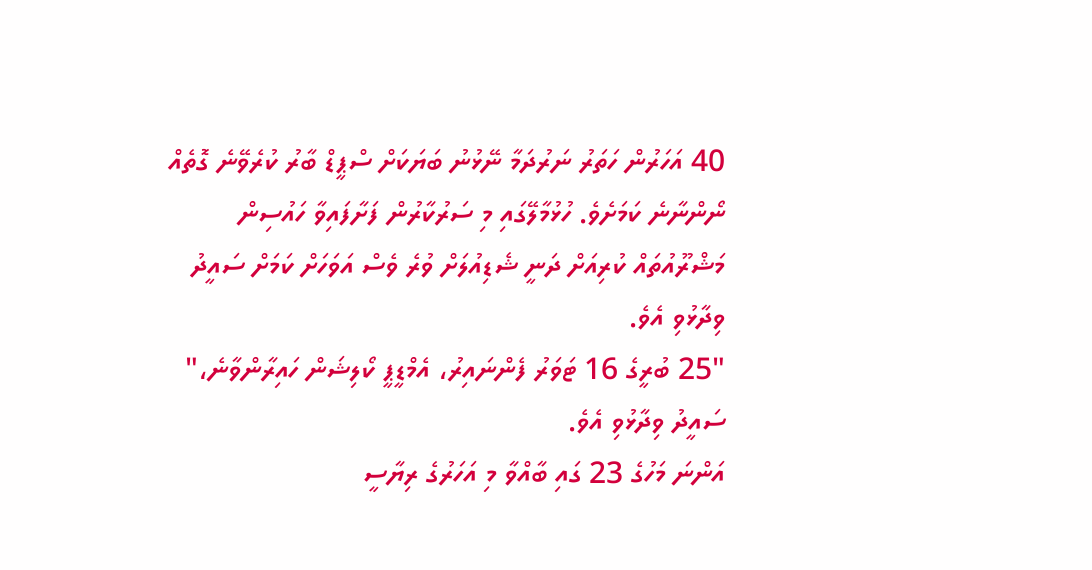40 އަހަރުން ހަތަރު ނަރުދަމާ ނޭޅުނު ބަޔަކަށް ސްޕީޑް ބާރު ކުރެވޭނެ ގޮތެއް ނޯންނާނެ ކަމަށެވެ. ހުޅުމާލޭގައި މި ސަރުކާރުން ފަށާފައިވާ ހައުސިން މަޝްރޫއުތައް ކުރިއަށް ދަނީ ޝެޑިއުލަށް ވުރެ ވެސް އަވަހަށް ކަމަށް ސައީދު ވިދާޅުވި އެވެ.
"25 ބުރީގެ 16 ޓަވަރު ފެންނައިރު، އެމްޑީޕީ ކޯލިޝަން ހައިރާންވާނެ،" ސައީދު ވިދާޅުވި އެވެ.
އަންނަ މަހުގެ 23 ގައި ބާއްވާ މި އަހަރުގެ ރިޔާސީ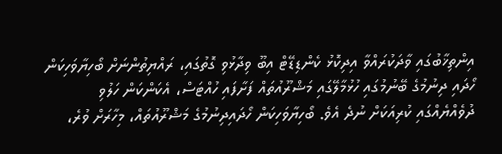އިންތިޚާބުގައި ވާދަކުރައްވާ އިދިކޮޅު ކެންޑިޑޭޓް އިބޫ ވިދާޅުވި ގޮތުގައި، ރައްޔިތުންނަށް ބޯހިޔާވަހިކަން ހޯދައި ދިނުމުގެ ބޭނުމުގައި ހުޅުމާލޭގައި މަޝްރޫއުތައް ފަށާފައި ހުއްޓަސް، އެކަންކަން ހަލުވި ދުވެއްޔެއްގައި ކުރިއަކަށް ނުދެ އެވެ. ބޯހިޔާވަހިކަން ހޯދައިދިނުމުގެ މަޝްރޫއުތައް، މިހާރަށް ވުރެ،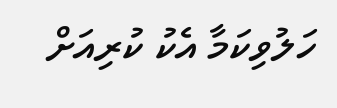ހަލުވިކަމާ އެކު ކުރިއަށް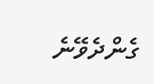ގެންދެވޭނެ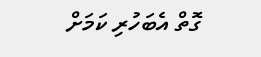ގޮތް އެބަހުރި ކަމަށް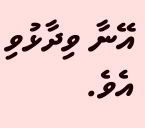އޭނާ ވިދާޅުވި އެވެ.